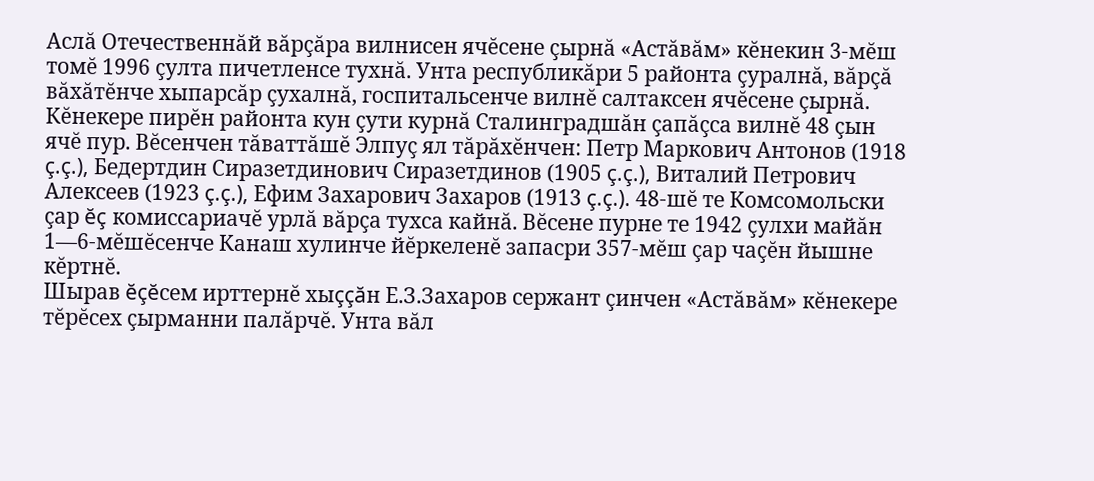Аслă Отечественнăй вăрçăра вилнисен ячĕсене çырнă «Астăвăм» кĕнекин 3-мĕш томĕ 1996 çулта пичетленсе тухнă. Унта республикăри 5 районта çуралнă, вăрçă вăхăтĕнче хыпарсăр çухалнă, госпитальсенче вилнĕ салтаксен ячĕсене çырнă. Кĕнекере пирĕн районта кун çути курнă Сталинградшăн çапăçса вилнĕ 48 çын ячĕ пур. Вĕсенчен тăваттăшĕ Элпуç ял тăрăхĕнчен: Петр Маркович Антонов (1918 ç.ç.), Бедертдин Сиразетдинович Сиразетдинов (1905 ç.ç.), Виталий Петрович Алексеев (1923 ç.ç.), Ефим Захарович Захаров (1913 ç.ç.). 48-шĕ те Комсомольски çар ĕç комиссариачĕ урлă вăрçа тухса кайнă. Вĕсене пурне те 1942 çулхи майăн 1—6-мĕшĕсенче Канаш хулинче йĕркеленĕ запасри 357-мĕш çар чаçĕн йышне кĕртнĕ.
Шырав ĕçĕсем ирттернĕ хыççăн Е.З.Захаров сержант çинчен «Астăвăм» кĕнекере тĕрĕсех çырманни палăрчĕ. Унта вăл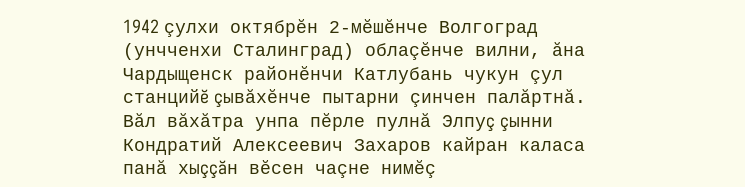1942 çулхи октябрĕн 2-мĕшĕнче Волгоград (унчченхи Сталинград) облаçĕнче вилни, ăна Чардыщенск районĕнчи Катлубань чукун çул станцийĕ çывăхĕнче пытарни çинчен палăртнă. Вăл вăхăтра унпа пĕрле пулнă Элпуç çынни Кондратий Алексеевич Захаров кайран каласа панă хыççăн вĕсен чаçне нимĕç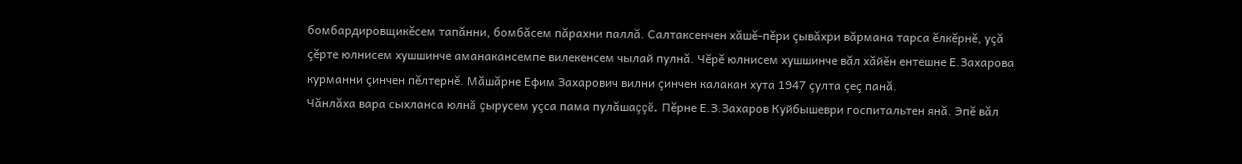бомбардировщикĕсем тапăнни, бомбăсем пăрахни паллă. Салтаксенчен хăшĕ-пĕри çывăхри вăрмана тарса ĕлкĕрнĕ, уçă çĕрте юлнисем хушшинче аманакансемпе вилекенсем чылай пулнă. Чĕрĕ юлнисем хушшинче вăл хăйĕн ентешне Е.Захарова курманни çинчен пĕлтернĕ. Мăшăрне Ефим Захарович вилни çинчен калакан хута 1947 çулта çеç панă.
Чăнлăха вара сыхланса юлнă çырусем уçса пама пулăшаççĕ. Пĕрне Е.З.Захаров Куйбышеври госпитальтен янă. Эпĕ вăл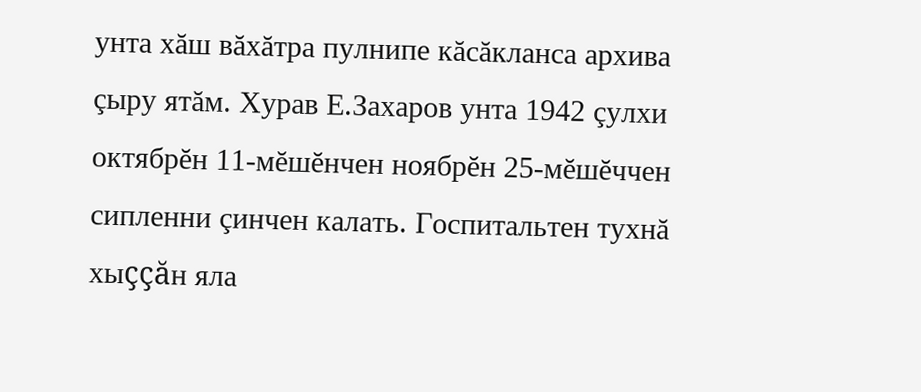унта хăш вăхăтра пулнипе кăсăкланса архива çыру ятăм. Хурав Е.Захаров унта 1942 çулхи октябрĕн 11-мĕшĕнчен ноябрĕн 25-мĕшĕччен сипленни çинчен калать. Госпитальтен тухнă хыççăн яла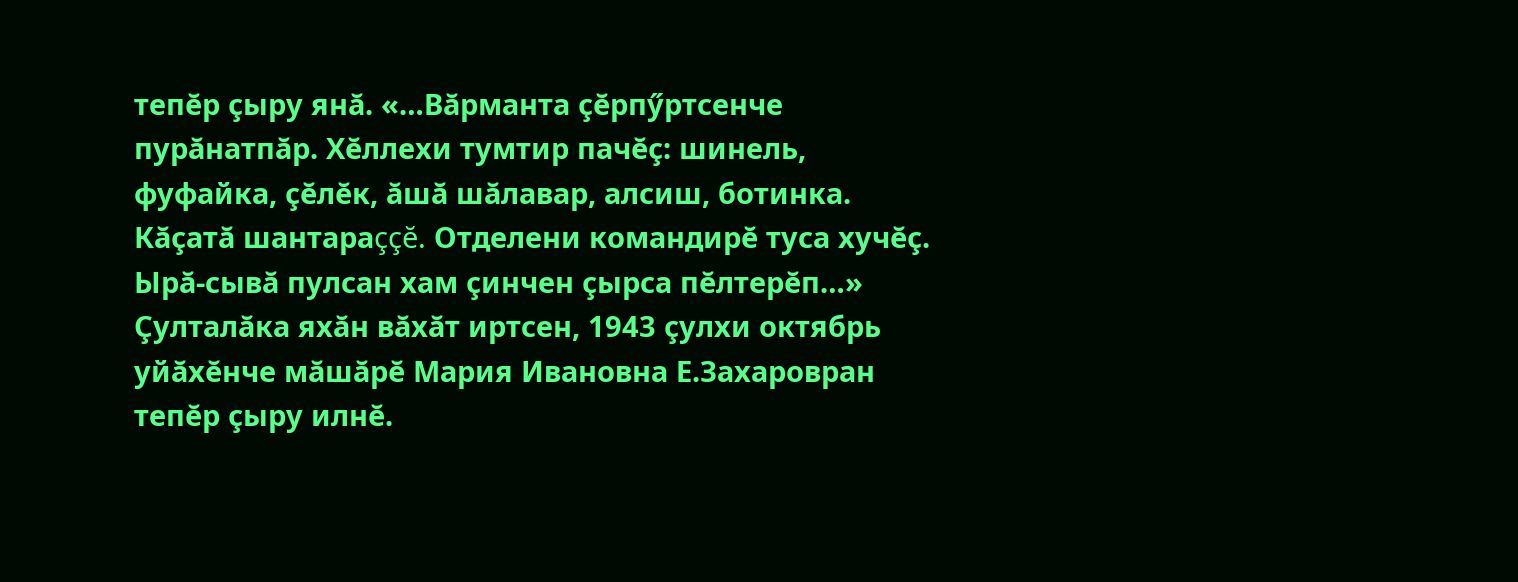тепĕр çыру янă. «…Вăрманта çĕрпӳртсенче пурăнатпăр. Хĕллехи тумтир пачĕç: шинель, фуфайка, çĕлĕк, ăшă шăлавар, алсиш, ботинка. Кăçатă шантараççĕ. Отделени командирĕ туса хучĕç. Ырă-сывă пулсан хам çинчен çырса пĕлтерĕп…»
Çулталăка яхăн вăхăт иртсен, 1943 çулхи октябрь уйăхĕнче мăшăрĕ Мария Ивановна Е.Захаровран тепĕр çыру илнĕ.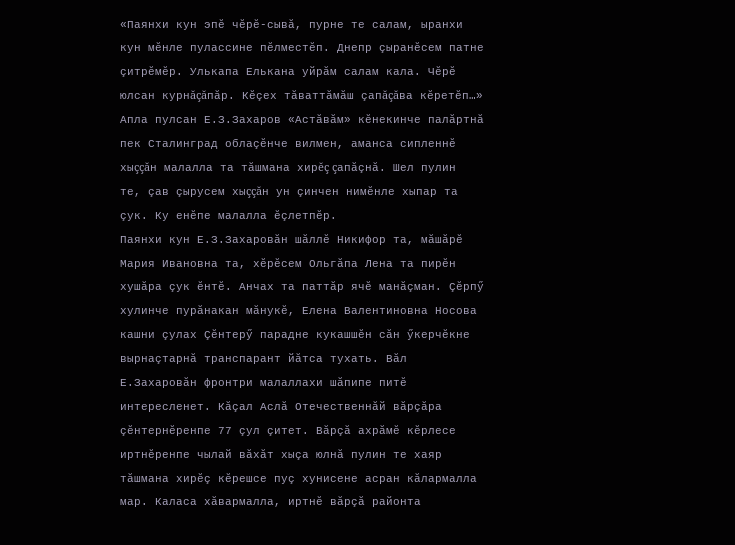«Паянхи кун эпĕ чĕрĕ-сывă, пурне те салам, ыранхи кун мĕнле пулассине пĕлместĕп. Днепр çыранĕсем патне çитрĕмĕр. Улькапа Елькана уйрăм салам кала. Чĕрĕ юлсан курнăçăпăр. Кĕçех тăваттăмăш çапăçăва кĕретĕп…»
Апла пулсан Е.З.Захаров «Астăвăм» кĕнекинче палăртнă пек Сталинград облаçĕнче вилмен, аманса сипленнĕ хыççăн малалла та тăшмана хирĕç çапăçнă. Шел пулин те, çав çырусем хыççăн ун çинчен нимĕнле хыпар та çук. Ку енĕпе малалла ĕçлетпĕр.
Паянхи кун Е.З.Захаровăн шăллĕ Никифор та, мăшăрĕ Мария Ивановна та, хĕрĕсем Ольгăпа Лена та пирĕн хушăра çук ĕнтĕ. Анчах та паттăр ячĕ манăçман. Çĕрпӳ хулинче пурăнакан мăнукĕ, Елена Валентиновна Носова кашни çулах Çĕнтерӳ парадне кукашшĕн сăн ӳкерчĕкне вырнаçтарнă транспарант йăтса тухать. Вăл Е.Захаровăн фронтри малаллахи шăпипе питĕ интересленет. Кăçал Аслă Отечественнăй вăрçăра çĕнтернĕренпе 77 çул çитет. Вăрçă ахрăмĕ кĕрлесе иртнĕренпе чылай вăхăт хыçа юлнă пулин те хаяр тăшмана хирĕç кĕрешсе пуç хунисене асран кăлармалла мар. Каласа хăвармалла, иртнĕ вăрçă районта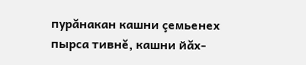пурăнакан кашни çемьенех пырса тивнĕ, кашни йăх-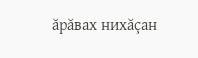ăрăвах нихăçан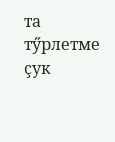та тӳрлетме çук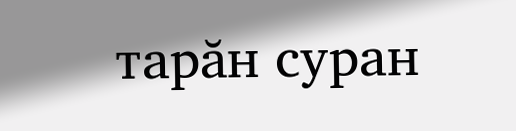тарăн суран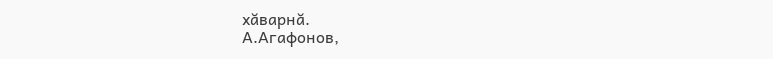хăварнă.
А.Агафонов,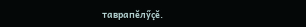таврапĕлӳçĕ.